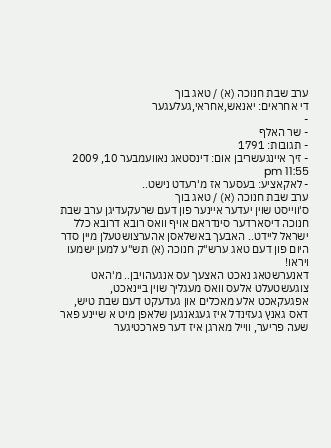ערב שבת חנוכה (א) / טאג בוך
די אחראים: יאנאש,אחראי,געלעגער
-
- שר האלף
- תגובות: 1791
- זיך איינגעשריבן אום: דינסטאג נאוועמבער 10, 2009 11:55 pm
- לאקאציע: בעסער אז מ'רעדט נישט..
ערב שבת חנוכה (א) / טאג בוך
ס'ווייסט שוין יעדער איינער פון דעם שרעקעדיגן ערב שבת חנוכה דיסארדער סינדראם אויף וואס רובא דרובא כלל ישראל ליידט.. האבעך באשלאסן אהערצושטעלן מיין סדר היום פון דעם טאג ערש"ק חנוכה (א) תש"ע למען ישמעו ויראו!
דאנערשטאג נאכט האצעך עס אנגעהויבן.. מ'האט צוגעשטעלט אלעס וואס מעגליך שוין ביינאכט, אפגעקאכט אלע מאכלים און געדעקט דעם שבת טיש, דאס גאנץ געזינדל איז געגאנגען שלאפן מיט א שיינע פאר שעה פריער, ווייל מארגן איז דער פארכטיגער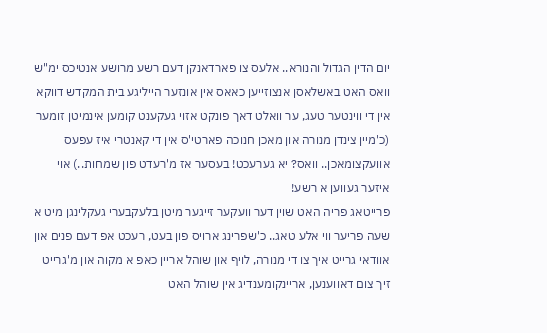יום הדין הגדול והנורא.. אלעס צו פארדאנקן דעם רשע מרושע אנטיכס ימ"ש וואס האט באשלאסן אנצוזייען כאאס אין אונזער הייליגע בית המקדש דווקא אין די ווינטער טעג, ער וואלט דאך פונקט אזוי געקענט קומען אינמיטן זומער (כ'מיין צינדן מנורה און מאכן חנוכה פארטי'ס אין די קאנטרי איז עפעס אוועקצומאכן.. וואס? יא גערעכט! בעסער אז מ'רעדט פון שמחות..) אוי איזער געווען א רשע!
פרייטאג פריה האט שוין דער וועקער זייגער מיטן בלעקבערי געקלינגן מיט א שעה פריער ווי אלע טאג.. כ'שפרינג ארויס פון בעט, רעכט אפ דעם פנים און אוודאי גרייט איך צו די מנורה, לויף און שוהל אריין כאפ א מקוה און מ'גרייט זיך צום דאווענען, אריינקומענדיג אין שוהל האט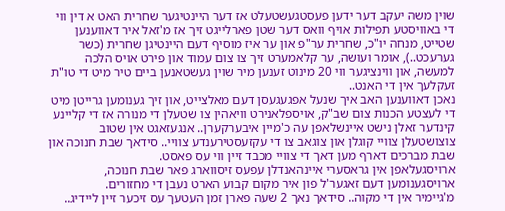שוין משה יעקב דער ידען פעסטגעשטעלט אז דער היינטיגער שחרית האט א דין ווי די באוויסטע תפילות אויף וואס דער שטן פארלייגט זיך אז מ'זאל איר דאווענען שטייט, מנחה יו"כ, שחרית ער"פ און ער איז מוסיף דעם היינטיגן שחרית (כשר גערעכט..), אומר ועושה, ער קלאמערט זיך צו צום עמוד און פירט אויס הלכה למעשה, און ווינציגער ווי 20 מינוט זענען מיר שוין געשטאנען ביים טיר מיט די טו"ת זעקלעך אין די האנט..
נאכן דאווענען האב איך שנעל אפגעגעסן דעם מאלצייט, און זיך גענומען גרייטן מיט די לעצטע הכנות צום שב"ק, אויספלאנירט וויאהין צו שטעלן די מנורה אז די קליינע קינדער זאלן נישט איינשלאפן עה כ'מיין איבערקערן.. אנגעזאגט אין שטוב צוצושטעלן צוויי קוגלן און צוגאב צו די עקזעסטירענדע צוויי.. סידאך שבת חנוכה און שבת מברכים דארף מען דאך די צוויי מכבד זיין ווי עס פאסט.
ארויסגעלאפן אין גראסערי איינהאנדלן עפעס זיסווארג פאר שבת חנוכה, ארויסגענומען דעם זאגער'ל פון איר מקום קבוע הארט נעבן די מחזורים.
מ'גיימיר אין די מקוה.. סידאך נאך 2 שעה פארן זמן העטעך עס זיכער זיין ליידיג..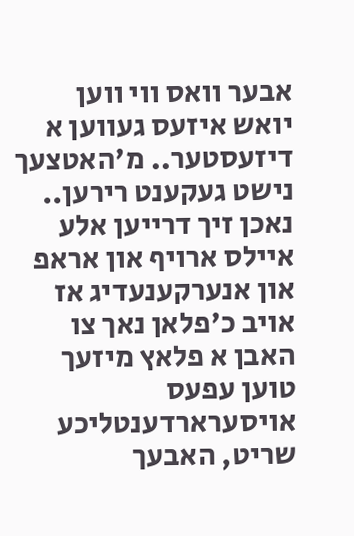אבער וואס ווי ווען יואש איזעס געווען א דיזעסטער.. מ'האטצעך נישט געקענט רירען.. נאכן זיך דרייען אלע איילס ארויף און אראפ און אנערקענעדיג אז אויב כ'פלאן נאך צו האבן א פלאץ מיזעך טוען עפעס אויסערארדענטליכע שריט, האבעך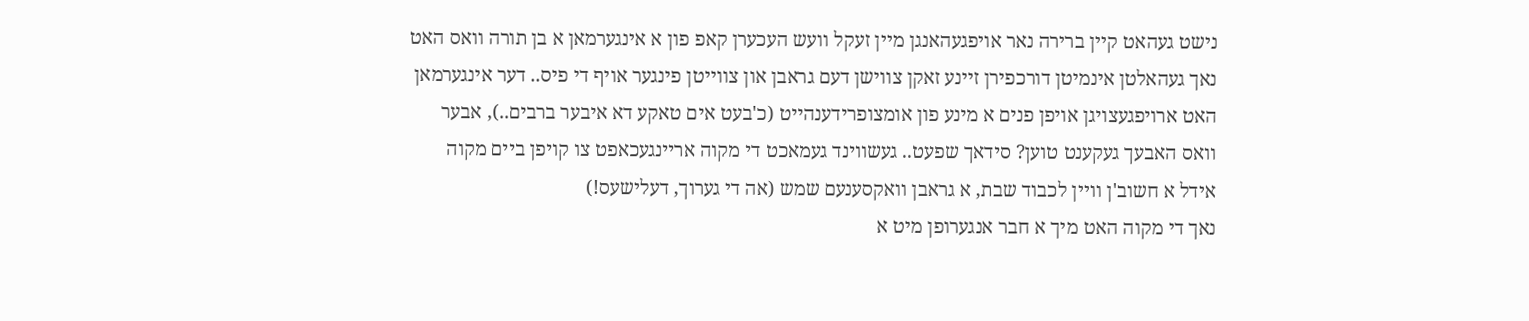נישט געהאט קיין ברירה נאר אויפגעהאנגן מיין זעקל וועש העכערן קאפ פון א אינגערמאן א בן תורה וואס האט נאך געהאלטן אינמיטן דורכפירן זיינע זאקן צווישן דעם גראבן און צווייטן פינגער אויף די פיס.. דער אינגערמאן האט ארויפגעצויגן אויפן פנים א מינע פון אומצופרידענהייט (כ'בעט אים טאקע דא איבער ברבים..), אבער וואס האבעך געקענט טוען? סידאך שפעט.. געשווינד געמאכט די מקוה אריינגעכאפט צו קויפן ביים מקוה אידל א חשוב'ן וויין לכבוד שבת, א גראבן וואקסענעם שמש (אה די גערוך, דעלישעס!)
נאך די מקוה האט מיך א חבר אנגערופן מיט א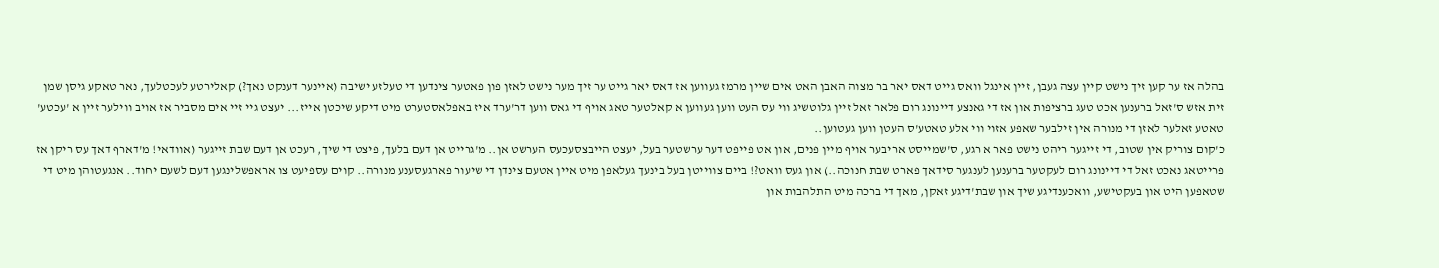בהלה אז ער קען זיך נישט קיין עצה געבן, זיין אינגל וואס גייט דאס יאר בר מצוה האבן האט אים שיין מרמז געווען אז דאס יאר גייט ער זיך מער נישט לאזן פון פאטער צינדען די טעלזע ישיבה (איינער דענקט נאך?) קאלירטע לעכטלעך, נאר טאקע גיסן שמן זית אזש ס'זאל ברענען אכט טעג ברציפות און אז די גאנצע דיינונג רום פלאר זאל זיין גלוטשיג ווי עס העט ווען געווען א קאלטער טאג אויף די גאס ווען דר'ערד איז באפלאסטערט מיט דיקע שיכטן אייז... יעצט גיי זיי אים מסביר אז אויב ווילער זיין א 'עכטע' טאטע זאלער לאזן די מנורה אין זילבער שאפע אזוי ווי אלע טאטע'ס העטן ווען געטוען..
כ'קום צוריק אין שטוב, די זייגער ריהט נישט פאר א רגע, ס'שמייסט אריבער אויף מיין פנים, און אט פייפט דער ערשטער בעל, יעצט הייבצסעכעס הערשט אן.. מ'גרייט אן דעם בלעך, פיצט די שיך, רעכט אן דעם שבת זייגער (אוודאי! מ'דארף דאך עס ריקן אז פרייטאג נאכט זאל די דיינונג רום לעקטער ברענען לענגער סידאך פארט שבת חנוכה..) און געס וואט?! ביים צווייטן בעל בינעך געלאפן מיט איין אטעם צינדן די שיעור פארגעסענע מנורה.. קוים עספיעט צו אראפשלינגען דעם לשעם יחוד.. אנגעטוהן מיט די שטאפען היט און בעקטישע, וואכענדיגע שיך און שבת'דיגע זאקן, מאך די ברכה מיט התלהבות און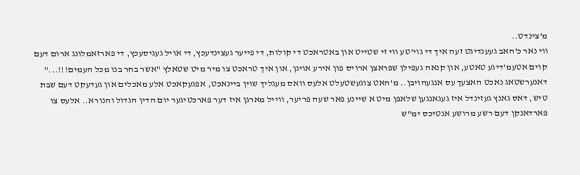מ'צינדט..
ווי נאר כ'האב געענדיגט זעה איך די גוי'טע ווי זי שטייט און באטראכט די קולות, די פייער געצינדעכץ, די אויל געגיסעכץ, די פארזאמלונג ארום דעם קוים אטעמ'דיגע טאטע, און קנאה געפילן שפראצן ארויס פון אירע אויגן, און איך טראכט צו מיר מיט שטאלץ "אשר בחר בנו מכל העמים!!!..."
דאנערשטאג נאכט האצעך עס אנגעהויבן.. מ'האט צוגעשטעלט אלעס וואס מעגליך שוין ביינאכט, אפגעקאכט אלע מאכלים און געדעקט דעם שבת טיש, דאס גאנץ געזינדל איז געגאנגען שלאפן מיט א שיינע פאר שעה פריער, ווייל מארגן איז דער פארכטיגער יום הדין הגדול והנורא.. אלעס צו פארדאנקן דעם רשע מרושע אנטיכס ימ"ש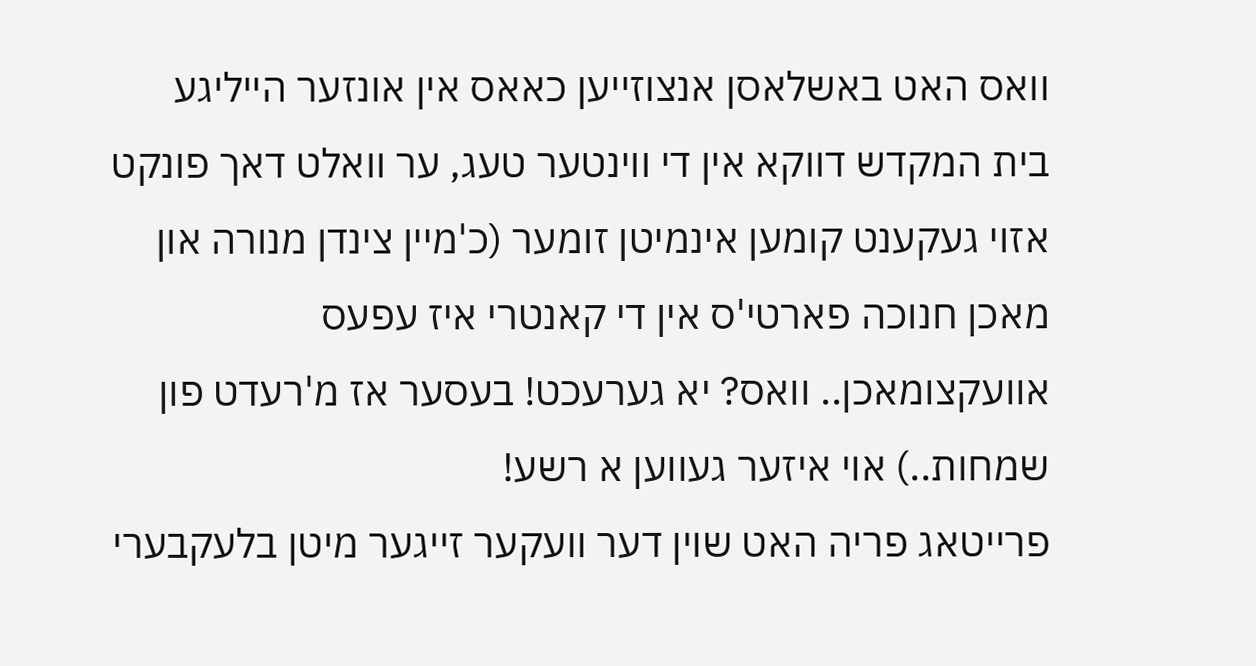וואס האט באשלאסן אנצוזייען כאאס אין אונזער הייליגע בית המקדש דווקא אין די ווינטער טעג, ער וואלט דאך פונקט אזוי געקענט קומען אינמיטן זומער (כ'מיין צינדן מנורה און מאכן חנוכה פארטי'ס אין די קאנטרי איז עפעס אוועקצומאכן.. וואס? יא גערעכט! בעסער אז מ'רעדט פון שמחות..) אוי איזער געווען א רשע!
פרייטאג פריה האט שוין דער וועקער זייגער מיטן בלעקבערי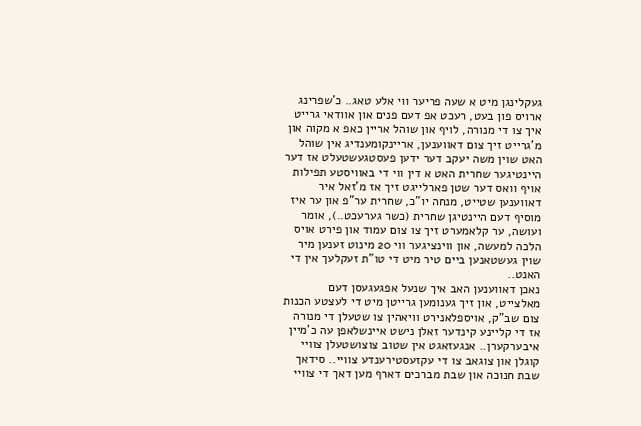געקלינגן מיט א שעה פריער ווי אלע טאג.. כ'שפרינג ארויס פון בעט, רעכט אפ דעם פנים און אוודאי גרייט איך צו די מנורה, לויף און שוהל אריין כאפ א מקוה און מ'גרייט זיך צום דאווענען, אריינקומענדיג אין שוהל האט שוין משה יעקב דער ידען פעסטגעשטעלט אז דער היינטיגער שחרית האט א דין ווי די באוויסטע תפילות אויף וואס דער שטן פארלייגט זיך אז מ'זאל איר דאווענען שטייט, מנחה יו"כ, שחרית ער"פ און ער איז מוסיף דעם היינטיגן שחרית (כשר גערעכט..), אומר ועושה, ער קלאמערט זיך צו צום עמוד און פירט אויס הלכה למעשה, און ווינציגער ווי 20 מינוט זענען מיר שוין געשטאנען ביים טיר מיט די טו"ת זעקלעך אין די האנט..
נאכן דאווענען האב איך שנעל אפגעגעסן דעם מאלצייט, און זיך גענומען גרייטן מיט די לעצטע הכנות צום שב"ק, אויספלאנירט וויאהין צו שטעלן די מנורה אז די קליינע קינדער זאלן נישט איינשלאפן עה כ'מיין איבערקערן.. אנגעזאגט אין שטוב צוצושטעלן צוויי קוגלן און צוגאב צו די עקזעסטירענדע צוויי.. סידאך שבת חנוכה און שבת מברכים דארף מען דאך די צוויי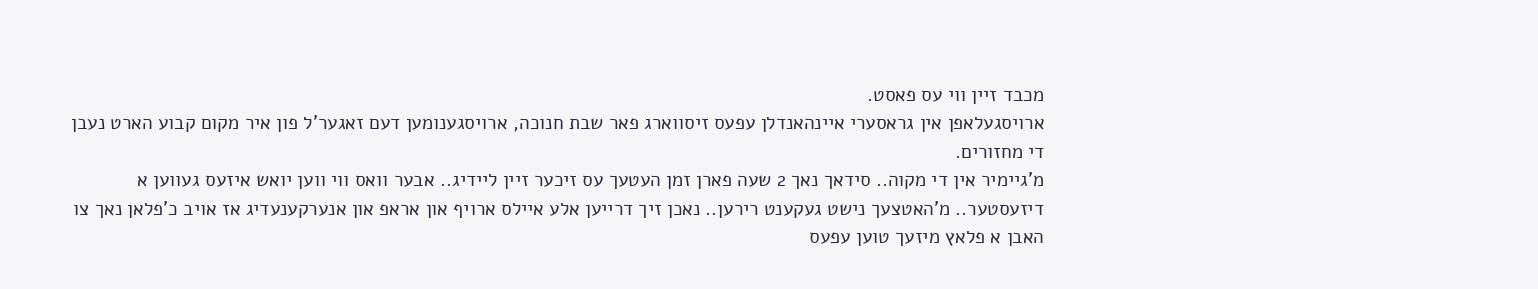מכבד זיין ווי עס פאסט.
ארויסגעלאפן אין גראסערי איינהאנדלן עפעס זיסווארג פאר שבת חנוכה, ארויסגענומען דעם זאגער'ל פון איר מקום קבוע הארט נעבן די מחזורים.
מ'גיימיר אין די מקוה.. סידאך נאך 2 שעה פארן זמן העטעך עס זיכער זיין ליידיג.. אבער וואס ווי ווען יואש איזעס געווען א דיזעסטער.. מ'האטצעך נישט געקענט רירען.. נאכן זיך דרייען אלע איילס ארויף און אראפ און אנערקענעדיג אז אויב כ'פלאן נאך צו האבן א פלאץ מיזעך טוען עפעס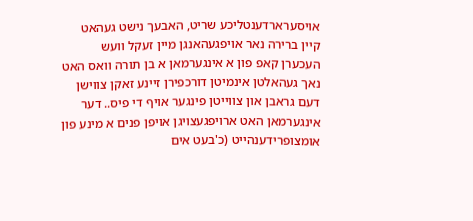אויסערארדענטליכע שריט, האבעך נישט געהאט קיין ברירה נאר אויפגעהאנגן מיין זעקל וועש העכערן קאפ פון א אינגערמאן א בן תורה וואס האט נאך געהאלטן אינמיטן דורכפירן זיינע זאקן צווישן דעם גראבן און צווייטן פינגער אויף די פיס.. דער אינגערמאן האט ארויפגעצויגן אויפן פנים א מינע פון אומצופרידענהייט (כ'בעט אים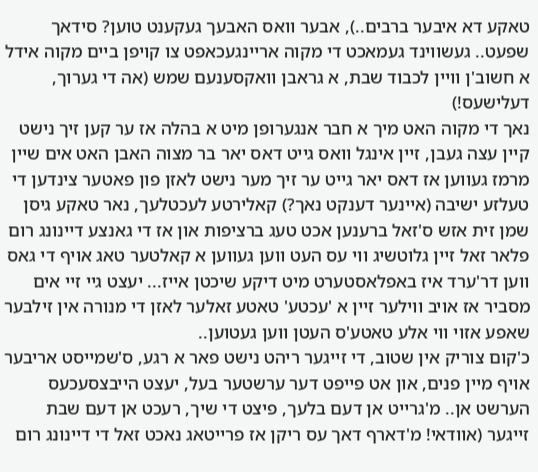טאקע דא איבער ברבים..), אבער וואס האבעך געקענט טוען? סידאך שפעט.. געשווינד געמאכט די מקוה אריינגעכאפט צו קויפן ביים מקוה אידל א חשוב'ן וויין לכבוד שבת, א גראבן וואקסענעם שמש (אה די גערוך, דעלישעס!)
נאך די מקוה האט מיך א חבר אנגערופן מיט א בהלה אז ער קען זיך נישט קיין עצה געבן, זיין אינגל וואס גייט דאס יאר בר מצוה האבן האט אים שיין מרמז געווען אז דאס יאר גייט ער זיך מער נישט לאזן פון פאטער צינדען די טעלזע ישיבה (איינער דענקט נאך?) קאלירטע לעכטלעך, נאר טאקע גיסן שמן זית אזש ס'זאל ברענען אכט טעג ברציפות און אז די גאנצע דיינונג רום פלאר זאל זיין גלוטשיג ווי עס העט ווען געווען א קאלטער טאג אויף די גאס ווען דר'ערד איז באפלאסטערט מיט דיקע שיכטן אייז... יעצט גיי זיי אים מסביר אז אויב ווילער זיין א 'עכטע' טאטע זאלער לאזן די מנורה אין זילבער שאפע אזוי ווי אלע טאטע'ס העטן ווען געטוען..
כ'קום צוריק אין שטוב, די זייגער ריהט נישט פאר א רגע, ס'שמייסט אריבער אויף מיין פנים, און אט פייפט דער ערשטער בעל, יעצט הייבצסעכעס הערשט אן.. מ'גרייט אן דעם בלעך, פיצט די שיך, רעכט אן דעם שבת זייגער (אוודאי! מ'דארף דאך עס ריקן אז פרייטאג נאכט זאל די דיינונג רום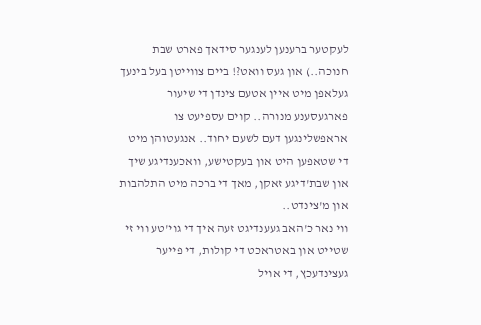לעקטער ברענען לענגער סידאך פארט שבת חנוכה..) און געס וואט?! ביים צווייטן בעל בינעך געלאפן מיט איין אטעם צינדן די שיעור פארגעסענע מנורה.. קוים עספיעט צו אראפשלינגען דעם לשעם יחוד.. אנגעטוהן מיט די שטאפען היט און בעקטישע, וואכענדיגע שיך און שבת'דיגע זאקן, מאך די ברכה מיט התלהבות און מ'צינדט..
ווי נאר כ'האב געענדיגט זעה איך די גוי'טע ווי זי שטייט און באטראכט די קולות, די פייער געצינדעכץ, די אויל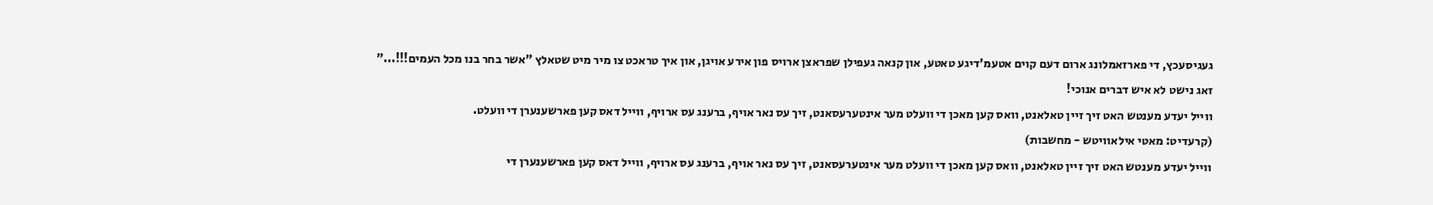געגיסעכץ, די פארזאמלונג ארום דעם קוים אטעמ'דיגע טאטע, און קנאה געפילן שפראצן ארויס פון אירע אויגן, און איך טראכט צו מיר מיט שטאלץ "אשר בחר בנו מכל העמים!!!..."
זאג נישט לא איש דברים אנוכי!
ווייל יעדע מענטש האט זיך זיין טאלאנט, וואס קען מאכן די וועלט מער אינטערעסאנט, זיך עס נאר אויף, ברענג עס ארויף, ווייל דאס קען פארשענערן די וועלט.
(קרעדיט: מאטי אילאוויטש - מחשבות)
ווייל יעדע מענטש האט זיך זיין טאלאנט, וואס קען מאכן די וועלט מער אינטערעסאנט, זיך עס נאר אויף, ברענג עס ארויף, ווייל דאס קען פארשענערן די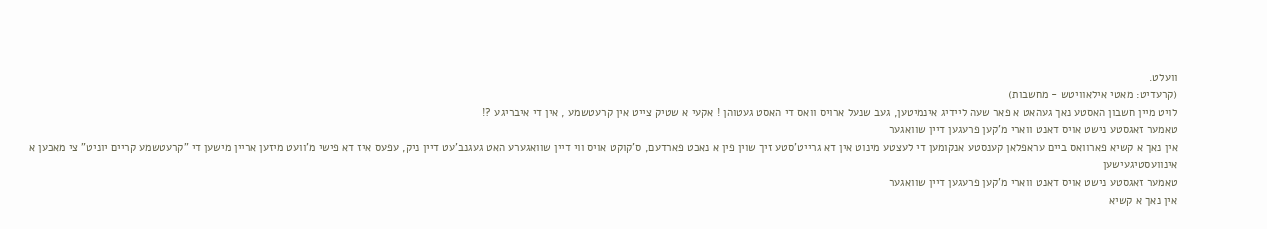וועלט.
(קרעדיט: מאטי אילאוויטש - מחשבות)
לויט מיין חשבון האסטע נאך געהאט א פאר שעה ליידיג אינמיטען, געב שנעל ארויס וואס די האסט געטוהן ! אקעי א שטיק צייט אין קרעטשמע , אין די איבריגע ?!
טאמער זאגסטע נישט אויס דאנט ווארי מ'קען פרעגען דיין שוואגער
אין נאך א קשיא פארוואס ביים עראפלאן קענסטע אנקומען די לעצטע מינוט אין דא גרייט'סטע זיך שוין פין א נאכט פארדעם, ס'קוקט אויס ווי דיין שוואגערע האט געגנב'עט דיין ניק, עפעס איז דא פישי מ'וועט מיזען אריין מישען די "קרעטשמע קריים יוניט" צי מאכען א אינוועסטיגעישען
טאמער זאגסטע נישט אויס דאנט ווארי מ'קען פרעגען דיין שוואגער
אין נאך א קשיא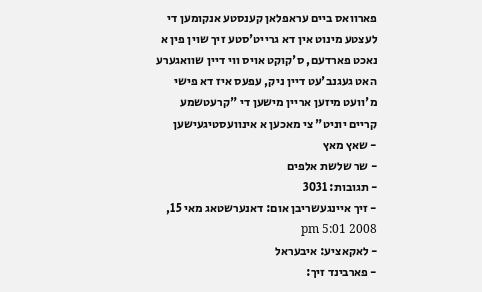פארוואס ביים עראפלאן קענסטע אנקומען די לעצטע מינוט אין דא גרייט'סטע זיך שוין פין א נאכט פארדעם, ס'קוקט אויס ווי דיין שוואגערע האט געגנב'עט דיין ניק, עפעס איז דא פישי מ'וועט מיזען אריין מישען די "קרעטשמע קריים יוניט" צי מאכען א אינוועסטיגעישען
- שאץ מאץ
- שר שלשת אלפים
- תגובות: 3031
- זיך איינגעשריבן אום: דאנערשטאג מאי 15, 2008 5:01 pm
- לאקאציע: איבעראל
- פארבינד זיך: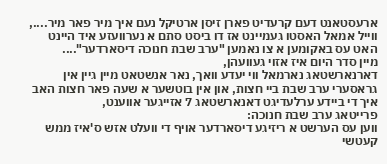ארעסטאנט דעם קרעדיט פארן זיסן ארטיקל נעם איך מיר פאר מיר...., ווייל אמאל האסטו געמיינט אז דו ביסט סתם א נערוועזע איד היינט האט עס באקומען א צו נאמען "ערב שבת חנוכה דיסארדער"....
מיין סדר היום איז אזוי געוועהן,
דארנארשטאג נארמאל ווי יעדע וואך, נאר אנשטאט מיין גיין אין גראסערי ערב שבת ביי חצות, און אין בוטשער א שעה פאר חצות האב איך די ביידע ערלעדיגט דאנארשטאג 7 אזייגער אווענט,
פרייטאג ערב שבת חנוכה:
ווען עס הערשט א ריזיגע דיסארדער אויף די וועלט אזש ס'איז ממש קעטשי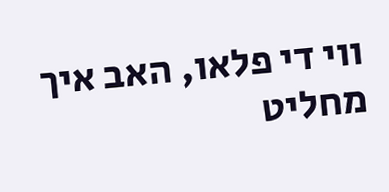ווי די פלאו, האב איך מחליט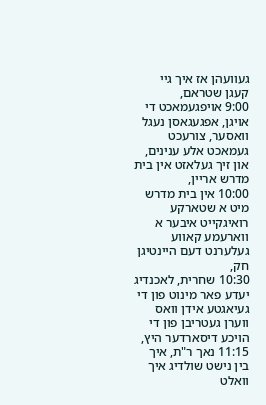געוועהן אז איך גיי קעגן שטראם,
9:00 אויפגעמאכט די אויגן, אפגעגאסן נעגל וואסער, צורעכט געמאכט אלע ענינים, און זיך געלאזט אין בית מדרש אריין,
10:00 אין בית מדרש מיט א שטארקע רואיגקייט איבער א ווארעמע קאווע געלערנט דעם היינטיגן חק,
10:30 שחרית, לאכנדיג יעדע פאר מינוט פון די געיאגטע אידן וואס ווערן געטריבן פון די הויכע דיסארדער היץ,
11:15 נאך ר"ת, איך בין נישט שולדיג איך וואלט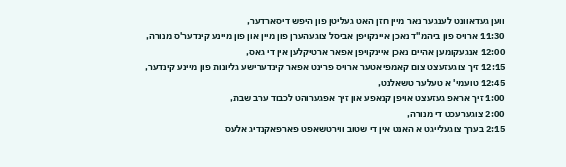ווען געדאוונט לענגער נאר מיין חזן האט געליטן פון היפש דיסארדער,
11:30 ארויס פון ביהמ"ד נאכן איינקויפן אביסל צוגעהערן פון מיין און פון מיינע קינדער'ס מנורה,
12:00 אנגעקומען אהיים נאכן איינקויפן אפאר ארטיקלען אין די גאס,
12:15 זיך צוגעזעצט צום קאמפיאטער ארויס פרינט אפאר קינדערישע גליונות פון מיינע קינדער,
12:45 טועמי' א טעלער טשאלנט,
1:00 זיך אראפ געזעצט אויפן קנאפע און זיך אפגערוהט לכבוד ערב שבת,
2:00 צוגערעכט די מנורה,
2:15 בערך צוגעלייגט א האנט אין די שטוב ווירטשאפט פארפאקנדיג אלעס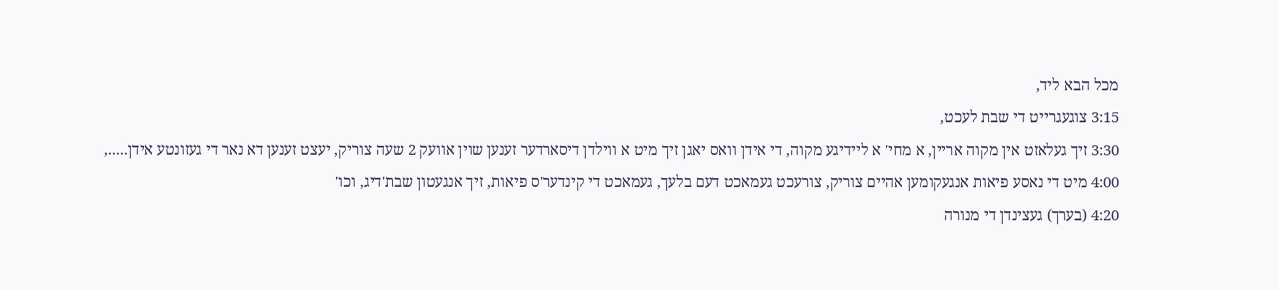מכל הבא ליד,
3:15 צוגעגרייט די שבת לעכט,
3:30 זיך געלאזט אין מקוה אריין, א מחי' א ליידיגע מקוה, די אידן וואס יאגן זיך מיט א ווילדן דיסארדער זענען שוין אוועק 2 שעה צוריק, יעצט זענען דא נאר די געזונטע אידן.....,
4:00 מיט די נאסע פיאות אנגעקומען אהיים צוריק, צורעכט געמאכט דעם בלעך, געמאכט די קינדער'ס פיאות, זיך אנגעטון שבת'דיג, וכו'
4:20 (בערך) געצינדן די מנורה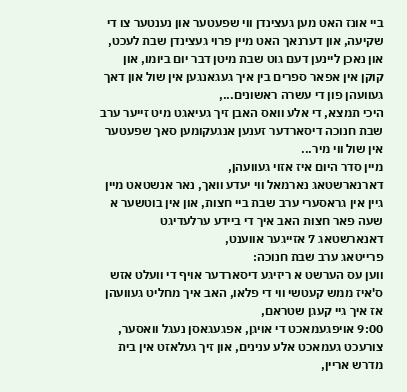ביי אונז האט מען געצינדן ווי שפעטער און נענטער צו די שקיעה, און דערנאך האט מיין פרוי געצינדן שבת לעכט,
און נאכן ליינען דעם גוט שבת מיטן דבר יום ביומו, און קוקן אין אפאר ספרים בין איך געגאנגען אין שול און דאך געוועהן פון די עשרה ראשונים...,
היכי תמצא, די אלע וואס האבן זיך געיאגט מיט זייער ערב שבת חנוכה דיסארדער זענען אנגעקומען סאך שפעטער אין שול ווי מיר...
מיין סדר היום איז אזוי געוועהן,
דארנארשטאג נארמאל ווי יעדע וואך, נאר אנשטאט מיין גיין אין גראסערי ערב שבת ביי חצות, און אין בוטשער א שעה פאר חצות האב איך די ביידע ערלעדיגט דאנארשטאג 7 אזייגער אווענט,
פרייטאג ערב שבת חנוכה:
ווען עס הערשט א ריזיגע דיסארדער אויף די וועלט אזש ס'איז ממש קעטשי ווי די פלאו, האב איך מחליט געוועהן אז איך גיי קעגן שטראם,
9:00 אויפגעמאכט די אויגן, אפגעגאסן נעגל וואסער, צורעכט געמאכט אלע ענינים, און זיך געלאזט אין בית מדרש אריין,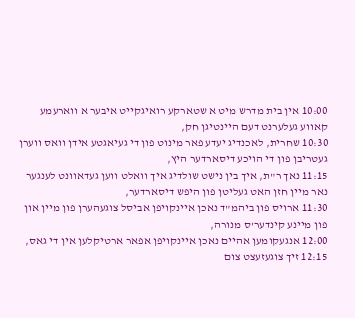10:00 אין בית מדרש מיט א שטארקע רואיגקייט איבער א ווארעמע קאווע געלערנט דעם היינטיגן חק,
10:30 שחרית, לאכנדיג יעדע פאר מינוט פון די געיאגטע אידן וואס ווערן געטריבן פון די הויכע דיסארדער היץ,
11:15 נאך ר"ת, איך בין נישט שולדיג איך וואלט ווען געדאוונט לענגער נאר מיין חזן האט געליטן פון היפש דיסארדער,
11:30 ארויס פון ביהמ"ד נאכן איינקויפן אביסל צוגעהערן פון מיין און פון מיינע קינדער'ס מנורה,
12:00 אנגעקומען אהיים נאכן איינקויפן אפאר ארטיקלען אין די גאס,
12:15 זיך צוגעזעצט צום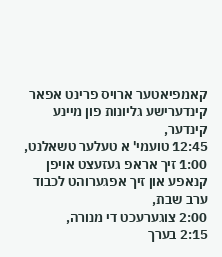קאמפיאטער ארויס פרינט אפאר קינדערישע גליונות פון מיינע קינדער,
12:45 טועמי' א טעלער טשאלנט,
1:00 זיך אראפ געזעצט אויפן קנאפע און זיך אפגערוהט לכבוד ערב שבת,
2:00 צוגערעכט די מנורה,
2:15 בערך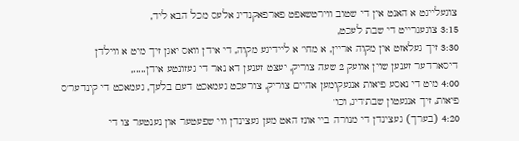צוגעלייגט א האנט אין די שטוב ווירטשאפט פארפאקנדיג אלעס מכל הבא ליד,
3:15 צוגעגרייט די שבת לעכט,
3:30 זיך געלאזט אין מקוה אריין, א מחי' א ליידיגע מקוה, די אידן וואס יאגן זיך מיט א ווילדן דיסארדער זענען שוין אוועק 2 שעה צוריק, יעצט זענען דא נאר די געזונטע אידן.....,
4:00 מיט די נאסע פיאות אנגעקומען אהיים צוריק, צורעכט געמאכט דעם בלעך, געמאכט די קינדער'ס פיאות, זיך אנגעטון שבת'דיג, וכו'
4:20 (בערך) געצינדן די מנורה ביי אונז האט מען געצינדן ווי שפעטער און נענטער צו די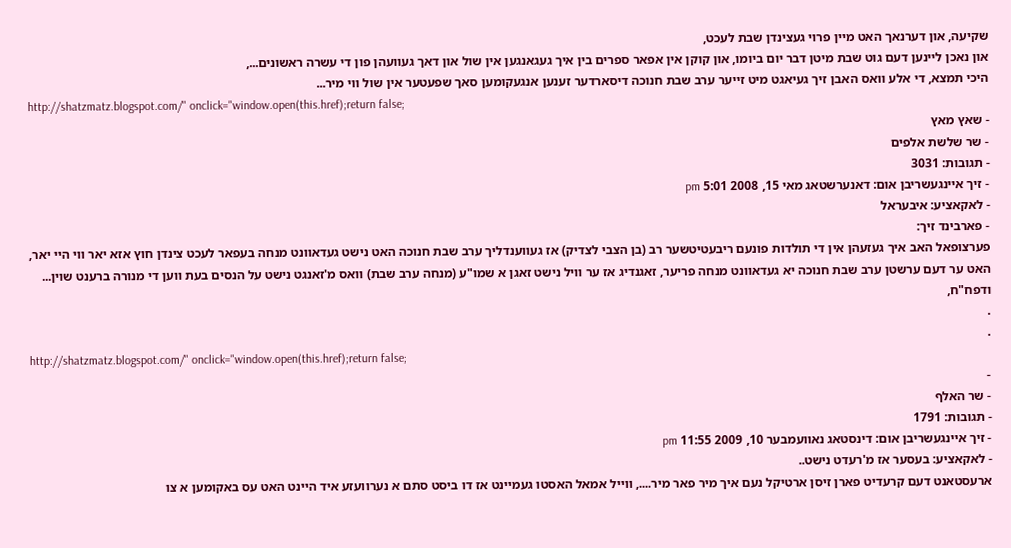שקיעה, און דערנאך האט מיין פרוי געצינדן שבת לעכט,
און נאכן ליינען דעם גוט שבת מיטן דבר יום ביומו, און קוקן אין אפאר ספרים בין איך געגאנגען אין שול און דאך געוועהן פון די עשרה ראשונים...,
היכי תמצא, די אלע וואס האבן זיך געיאגט מיט זייער ערב שבת חנוכה דיסארדער זענען אנגעקומען סאך שפעטער אין שול ווי מיר...
http://shatzmatz.blogspot.com/" onclick="window.open(this.href);return false;
- שאץ מאץ
- שר שלשת אלפים
- תגובות: 3031
- זיך איינגעשריבן אום: דאנערשטאג מאי 15, 2008 5:01 pm
- לאקאציע: איבעראל
- פארבינד זיך:
פערצופאל האב איך געזעהן אין די תולדות פונעם ריבעטיטשער רב (בן הצבי לצדיק) אז געווענדליך ערב שבת חנוכה האט נישט געדאוונט מנחה בעפאר לעכט צינדן חוץ אזא יאר ווי היי יאר, האט ער דעם ערשטן ערב שבת חנוכה יא געדאוונט מנחה פריער, זאגנדיג אז ער וויל נישט זאגן א שמו"ע (מנחה ערב שבת) וואס מ'זאנגט נישט על הנסים בעת ווען די מנורה ברענט שוין... ודפח"ח,
.
.
http://shatzmatz.blogspot.com/" onclick="window.open(this.href);return false;
-
- שר האלף
- תגובות: 1791
- זיך איינגעשריבן אום: דינסטאג נאוועמבער 10, 2009 11:55 pm
- לאקאציע: בעסער אז מ'רעדט נישט..
ארעסטאנט דעם קרעדיט פארן זיסן ארטיקל נעם איך מיר פאר מיר...., ווייל אמאל האסטו געמיינט אז דו ביסט סתם א נערוועזע איד היינט האט עס באקומען א צו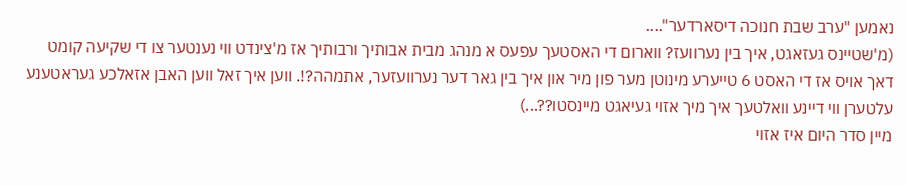נאמען "ערב שבת חנוכה דיסארדער"....
(מ'שטיינס געזאגט, איך בין נערוועז? ווארום די האסטעך עפעס א מנהג מבית אבותיך ורבותיך אז מ'צינדט ווי נענטער צו די שקיעה קומט דאך אויס אז די האסט 6 טייערע מינוטן מער פון מיר און איך בין גאר דער נערוועזער, אתמהה?!. ווען איך זאל ווען האבן אזאלכע געראטענע עלטערן ווי דיינע וואלטעך איך מיך אזוי געיאגט מיינסטו??...)
מיין סדר היום איז אזוי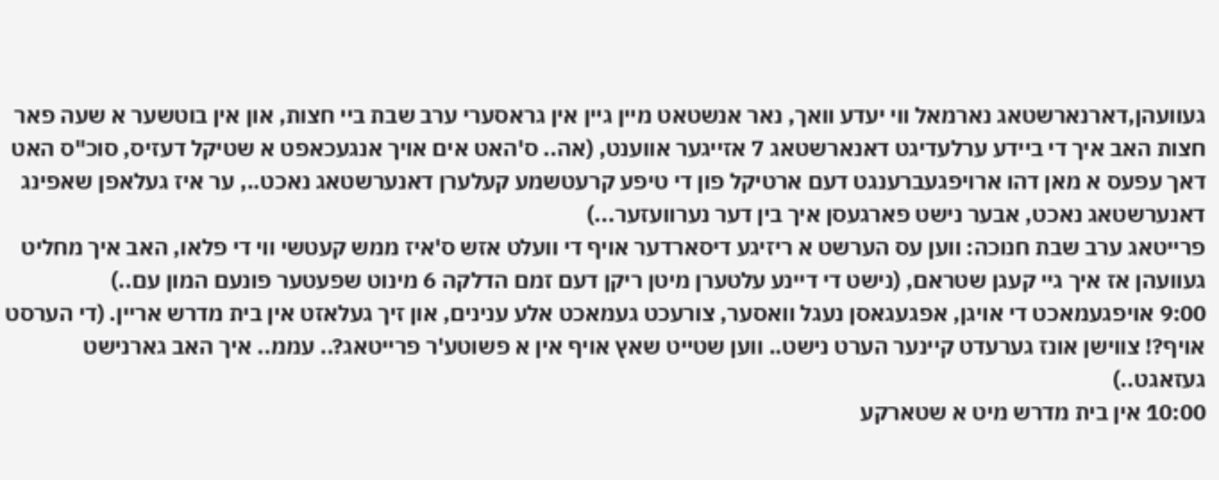געוועהן,דארנארשטאג נארמאל ווי יעדע וואך, נאר אנשטאט מיין גיין אין גראסערי ערב שבת ביי חצות, און אין בוטשער א שעה פאר חצות האב איך די ביידע ערלעדיגט דאנארשטאג 7 אזייגער אווענט, (אה.. ס'האט אים אויך אנגעכאפט א שטיקל דעזיס, סוכ"ס האט דאך עפעס א מאן דהו ארויפגעברענגט דעם ארטיקל פון די טיפע קרעטשמע קעלערן דאנערשטאג נאכט.., ער איז געלאפן שאפינג דאנערשטאג נאכט, אבער נישט פארגעסן איך בין דער נערוועזער...)
פרייטאג ערב שבת חנוכה: ווען עס הערשט א ריזיגע דיסארדער אויף די וועלט אזש ס'איז ממש קעטשי ווי די פלאו, האב איך מחליט געוועהן אז איך גיי קעגן שטראם, (נישט די דיינע עלטערן מיטן ריקן דעם זמם הדלקה 6 מינוט שפעטער פונעם המון עם..)
9:00 אויפגעמאכט די אויגן, אפגעגאסן נעגל וואסער, צורעכט געמאכט אלע ענינים, און זיך געלאזט אין בית מדרש אריין. (די הערסט אויף?! צווישן אונז גערעדט קיינער הערט נישט.. ווען שטייט שאץ אויף אין א פשוטע'ר פרייטאג?.. עממ.. איך האב גארנישט געזאגט..)
10:00 אין בית מדרש מיט א שטארקע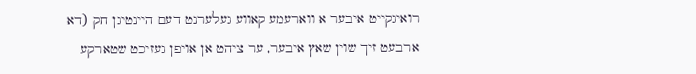רואיגקייט איבער א ווארעמע קאווע געלערנט דעם היינטיגן חק (דא ארבעט זיך שוין שאץ איבער, ער ציהט אן אויפן געזיכט שטארקע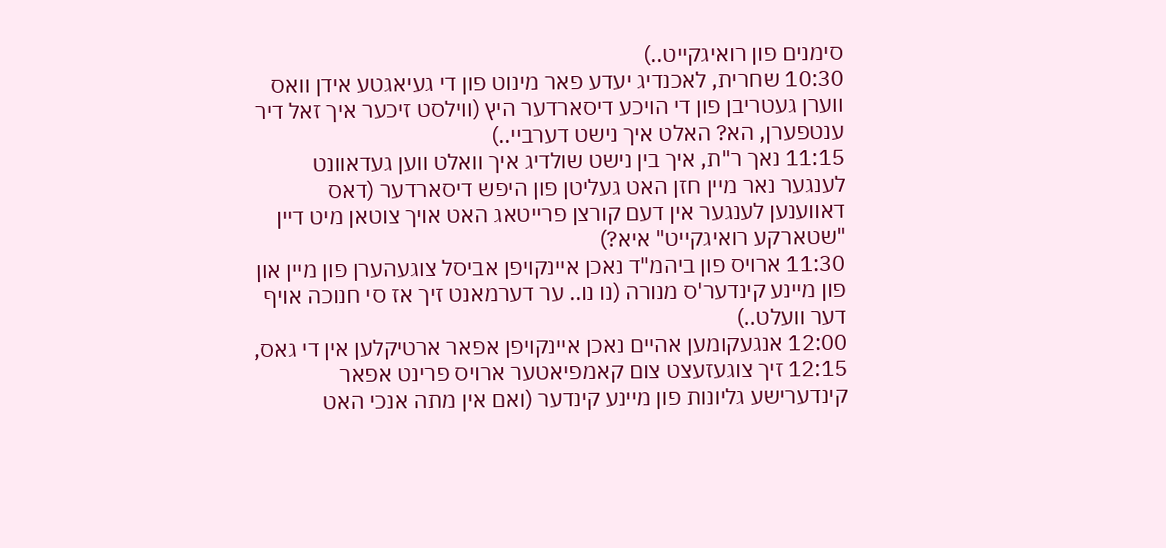סימנים פון רואיגקייט..)
10:30 שחרית, לאכנדיג יעדע פאר מינוט פון די געיאגטע אידן וואס ווערן געטריבן פון די הויכע דיסארדער היץ (ווילסט זיכער איך זאל דיר ענטפערן, הא? האלט איך נישט דערביי..)
11:15 נאך ר"ת, איך בין נישט שולדיג איך וואלט ווען געדאוונט לענגער נאר מיין חזן האט געליטן פון היפש דיסארדער (דאס דאווענען לענגער אין דעם קורצן פרייטאג האט אויך צוטאן מיט דיין "שטארקע רואיגקייט" איא?)
11:30 ארויס פון ביהמ"ד נאכן איינקויפן אביסל צוגעהערן פון מיין און פון מיינע קינדער'ס מנורה (נו נו.. ער דערמאנט זיך אז סי חנוכה אויף דער וועלט..)
12:00 אנגעקומען אהיים נאכן איינקויפן אפאר ארטיקלען אין די גאס,
12:15 זיך צוגעזעצט צום קאמפיאטער ארויס פרינט אפאר קינדערישע גליונות פון מיינע קינדער (ואם אין מתה אנכי האט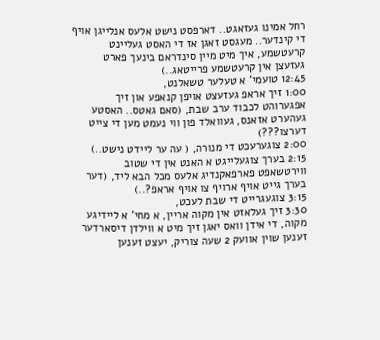רחל אמינו געזאגט.. דארפסט נישט אלעס אנלייגן אויף די קינדער.. מעגסט זאגן אז די האסט געליינט קרעטשמע, איך מיט מיין סינדראם בינעך פארט געזעצן אין קרעטשמע פרייטאג..)
12:45 טועמי' א טעלער טשאלנט,
1:00 זיך אראפ געזעצט אויפן קנאפע און זיך אפגערוהט לכבוד ערב שבת, (סאם גאטס.. האסטע געהערט אזאנס, געוואלד פון ווי נעמט מען די צייט דערצו???)
2:00 צוגערעכט די מנורה, ( עה ער ליידט נישט..)
2:15 בערך צוגעלייגט א האנט אין די שטוב ווירטשאפט פארפאקנדיג אלעס מכל הבא ליד, (דער בערך גייט אויף ארויף צו אויף אראפ?..)
3:15 צוגעגרייט די שבת לעכט,
3:30 זיך געלאזט אין מקוה אריין, א מחי' א ליידיגע מקוה, די אידן וואס יאגן זיך מיט א ווילדן דיסארדער זענען שוין אוועק 2 שעה צוריק, יעצט זענען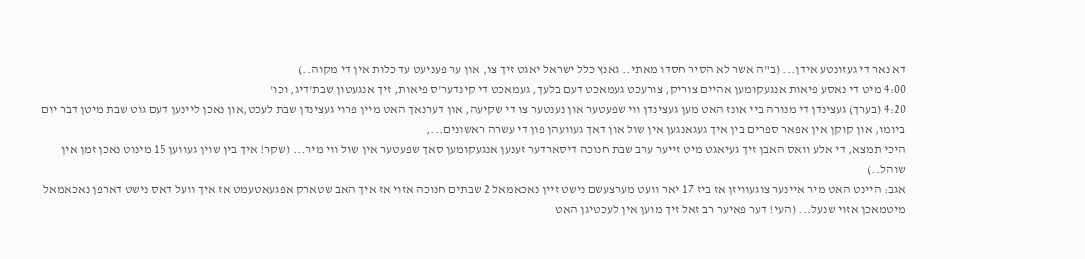דא נאר די געזונטע אידן... (ב"ה אשר לא הסיר חסדו מאתי.. גאנץ כלל ישראל יאגט זיך צו, און ער פעניעט עד כלות אין די מקוה..)
4:00 מיט די נאסע פיאות אנגעקומען אהיים צוריק, צורעכט געמאכט דעם בלעך, געמאכט די קינדער'ס פיאות, זיך אנגעטון שבת'דיג, וכו'
4:20 (בערך) געצינדן די מנורה ביי אונז האט מען געצינדן ווי שפעטער און נענטער צו די שקיעה, און דערנאך האט מיין פרוי געצינדן שבת לעכט,און נאכן ליינען דעם גוט שבת מיטן דבר יום ביומו, און קוקן אין אפאר ספרים בין איך געגאנגען אין שול און דאך געוועהן פון די עשרה ראשונים...,
היכי תמצא, די אלע וואס האבן זיך געיאגט מיט זייער ערב שבת חנוכה דיסארדער זענען אנגעקומען סאך שפעטער אין שול ווי מיר... (שקר! איך בין שוין געווען 15 מינוט נאכן זמן אין שוהל..)
אגב: היינט האט מיר איינער צוגעוויזן אז ביז 17 יאר וועט מערצעשם נישט זיין נאכאמאל 2 שבתים חנוכה אזוי אז איך האב שטארק אפגעאטעמט אז איך וועל דאס נישט דארפן נאכאמאל מיטמאכן אזוי שנעל... (העי! דער פאיער רב זאל זיך מוען אין לעכטיגן האט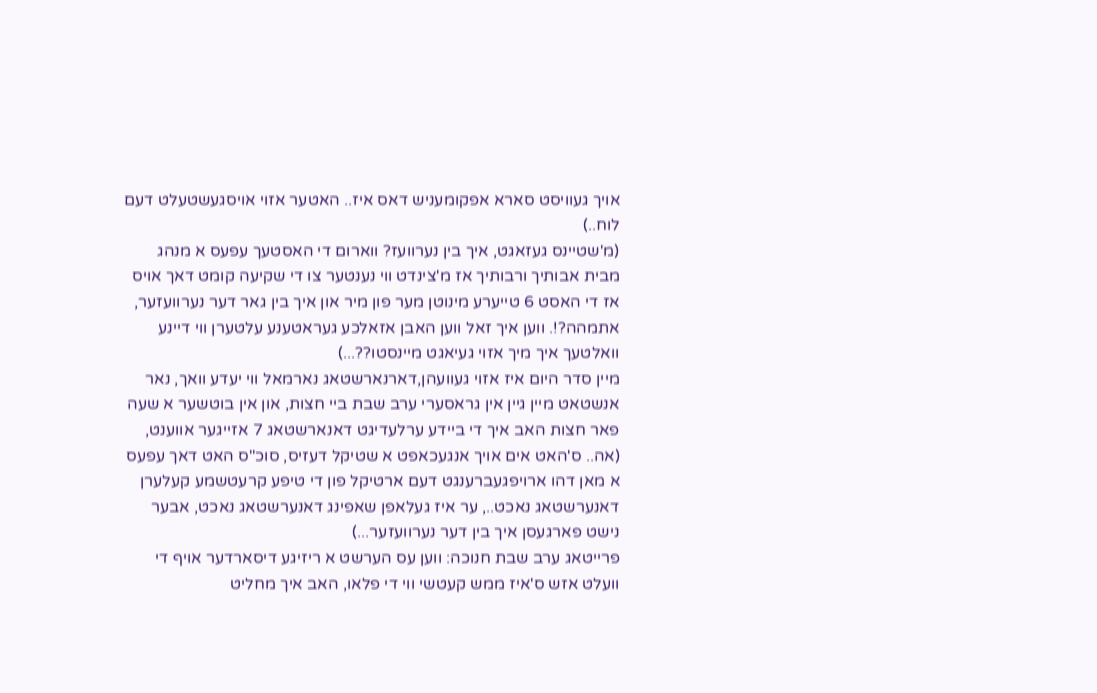אויך געוויסט סארא אפקומעניש דאס איז.. האטער אזוי אויסגעשטעלט דעם לוח..)
(מ'שטיינס געזאגט, איך בין נערוועז? ווארום די האסטעך עפעס א מנהג מבית אבותיך ורבותיך אז מ'צינדט ווי נענטער צו די שקיעה קומט דאך אויס אז די האסט 6 טייערע מינוטן מער פון מיר און איך בין גאר דער נערוועזער, אתמהה?!. ווען איך זאל ווען האבן אזאלכע געראטענע עלטערן ווי דיינע וואלטעך איך מיך אזוי געיאגט מיינסטו??...)
מיין סדר היום איז אזוי געוועהן,דארנארשטאג נארמאל ווי יעדע וואך, נאר אנשטאט מיין גיין אין גראסערי ערב שבת ביי חצות, און אין בוטשער א שעה פאר חצות האב איך די ביידע ערלעדיגט דאנארשטאג 7 אזייגער אווענט, (אה.. ס'האט אים אויך אנגעכאפט א שטיקל דעזיס, סוכ"ס האט דאך עפעס א מאן דהו ארויפגעברענגט דעם ארטיקל פון די טיפע קרעטשמע קעלערן דאנערשטאג נאכט.., ער איז געלאפן שאפינג דאנערשטאג נאכט, אבער נישט פארגעסן איך בין דער נערוועזער...)
פרייטאג ערב שבת חנוכה: ווען עס הערשט א ריזיגע דיסארדער אויף די וועלט אזש ס'איז ממש קעטשי ווי די פלאו, האב איך מחליט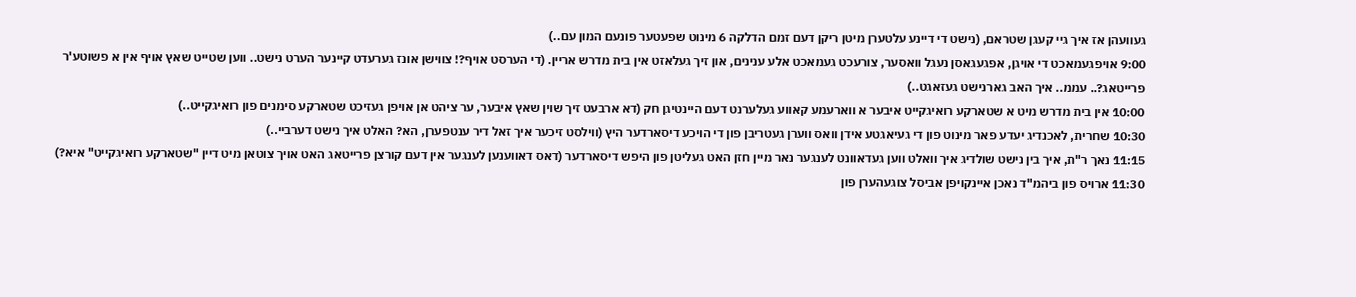געוועהן אז איך גיי קעגן שטראם, (נישט די דיינע עלטערן מיטן ריקן דעם זמם הדלקה 6 מינוט שפעטער פונעם המון עם..)
9:00 אויפגעמאכט די אויגן, אפגעגאסן נעגל וואסער, צורעכט געמאכט אלע ענינים, און זיך געלאזט אין בית מדרש אריין. (די הערסט אויף?! צווישן אונז גערעדט קיינער הערט נישט.. ווען שטייט שאץ אויף אין א פשוטע'ר פרייטאג?.. עממ.. איך האב גארנישט געזאגט..)
10:00 אין בית מדרש מיט א שטארקע רואיגקייט איבער א ווארעמע קאווע געלערנט דעם היינטיגן חק (דא ארבעט זיך שוין שאץ איבער, ער ציהט אן אויפן געזיכט שטארקע סימנים פון רואיגקייט..)
10:30 שחרית, לאכנדיג יעדע פאר מינוט פון די געיאגטע אידן וואס ווערן געטריבן פון די הויכע דיסארדער היץ (ווילסט זיכער איך זאל דיר ענטפערן, הא? האלט איך נישט דערביי..)
11:15 נאך ר"ת, איך בין נישט שולדיג איך וואלט ווען געדאוונט לענגער נאר מיין חזן האט געליטן פון היפש דיסארדער (דאס דאווענען לענגער אין דעם קורצן פרייטאג האט אויך צוטאן מיט דיין "שטארקע רואיגקייט" איא?)
11:30 ארויס פון ביהמ"ד נאכן איינקויפן אביסל צוגעהערן פון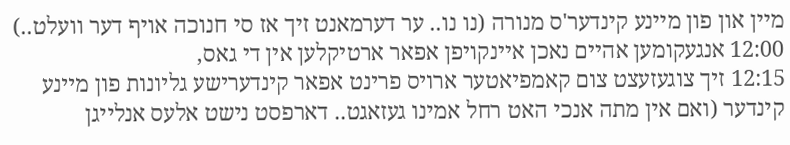מיין און פון מיינע קינדער'ס מנורה (נו נו.. ער דערמאנט זיך אז סי חנוכה אויף דער וועלט..)
12:00 אנגעקומען אהיים נאכן איינקויפן אפאר ארטיקלען אין די גאס,
12:15 זיך צוגעזעצט צום קאמפיאטער ארויס פרינט אפאר קינדערישע גליונות פון מיינע קינדער (ואם אין מתה אנכי האט רחל אמינו געזאגט.. דארפסט נישט אלעס אנלייגן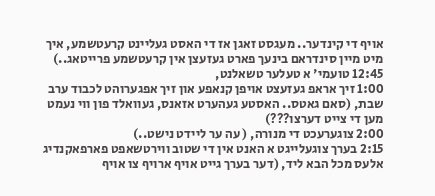אויף די קינדער.. מעגסט זאגן אז די האסט געליינט קרעטשמע, איך מיט מיין סינדראם בינעך פארט געזעצן אין קרעטשמע פרייטאג..)
12:45 טועמי' א טעלער טשאלנט,
1:00 זיך אראפ געזעצט אויפן קנאפע און זיך אפגערוהט לכבוד ערב שבת, (סאם גאטס.. האסטע געהערט אזאנס, געוואלד פון ווי נעמט מען די צייט דערצו???)
2:00 צוגערעכט די מנורה, ( עה ער ליידט נישט..)
2:15 בערך צוגעלייגט א האנט אין די שטוב ווירטשאפט פארפאקנדיג אלעס מכל הבא ליד, (דער בערך גייט אויף ארויף צו אויף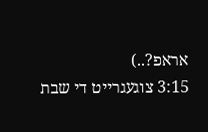אראפ?..)
3:15 צוגעגרייט די שבת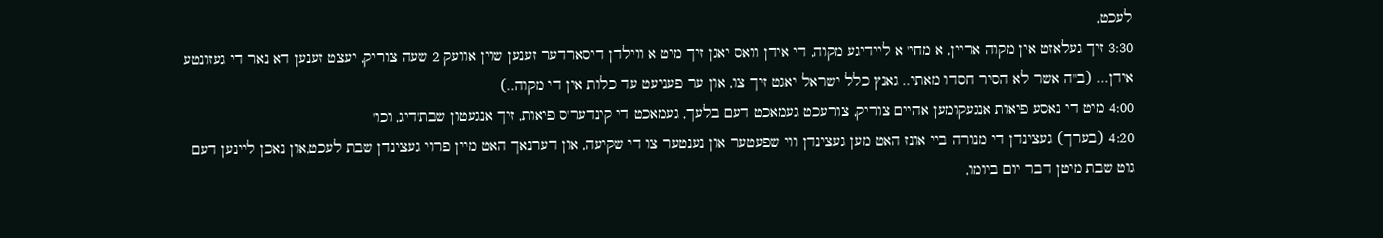לעכט,
3:30 זיך געלאזט אין מקוה אריין, א מחי' א ליידיגע מקוה, די אידן וואס יאגן זיך מיט א ווילדן דיסארדער זענען שוין אוועק 2 שעה צוריק, יעצט זענען דא נאר די געזונטע אידן... (ב"ה אשר לא הסיר חסדו מאתי.. גאנץ כלל ישראל יאגט זיך צו, און ער פעניעט עד כלות אין די מקוה..)
4:00 מיט די נאסע פיאות אנגעקומען אהיים צוריק, צורעכט געמאכט דעם בלעך, געמאכט די קינדער'ס פיאות, זיך אנגעטון שבת'דיג, וכו'
4:20 (בערך) געצינדן די מנורה ביי אונז האט מען געצינדן ווי שפעטער און נענטער צו די שקיעה, און דערנאך האט מיין פרוי געצינדן שבת לעכט,און נאכן ליינען דעם גוט שבת מיטן דבר יום ביומו,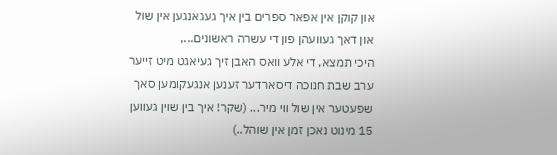און קוקן אין אפאר ספרים בין איך געגאנגען אין שול און דאך געוועהן פון די עשרה ראשונים...,
היכי תמצא, די אלע וואס האבן זיך געיאגט מיט זייער ערב שבת חנוכה דיסארדער זענען אנגעקומען סאך שפעטער אין שול ווי מיר... (שקר! איך בין שוין געווען 15 מינוט נאכן זמן אין שוהל..)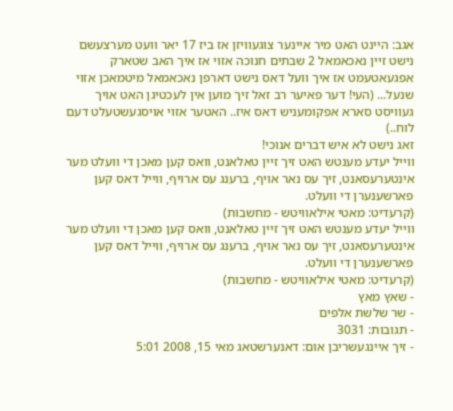אגב: היינט האט מיר איינער צוגעוויזן אז ביז 17 יאר וועט מערצעשם נישט זיין נאכאמאל 2 שבתים חנוכה אזוי אז איך האב שטארק אפגעאטעמט אז איך וועל דאס נישט דארפן נאכאמאל מיטמאכן אזוי שנעל... (העי! דער פאיער רב זאל זיך מוען אין לעכטיגן האט אויך געוויסט סארא אפקומעניש דאס איז.. האטער אזוי אויסגעשטעלט דעם לוח..)
זאג נישט לא איש דברים אנוכי!
ווייל יעדע מענטש האט זיך זיין טאלאנט, וואס קען מאכן די וועלט מער אינטערעסאנט, זיך עס נאר אויף, ברענג עס ארויף, ווייל דאס קען פארשענערן די וועלט.
(קרעדיט: מאטי אילאוויטש - מחשבות)
ווייל יעדע מענטש האט זיך זיין טאלאנט, וואס קען מאכן די וועלט מער אינטערעסאנט, זיך עס נאר אויף, ברענג עס ארויף, ווייל דאס קען פארשענערן די וועלט.
(קרעדיט: מאטי אילאוויטש - מחשבות)
- שאץ מאץ
- שר שלשת אלפים
- תגובות: 3031
- זיך איינגעשריבן אום: דאנערשטאג מאי 15, 2008 5:01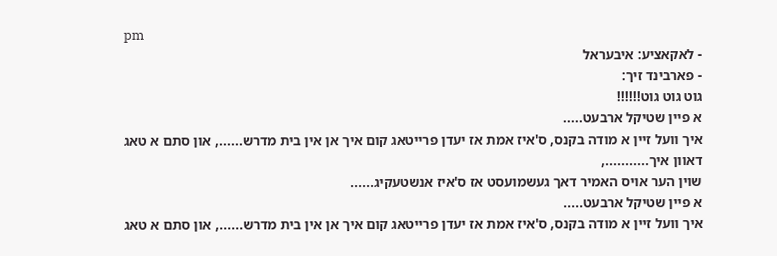pm
- לאקאציע: איבעראל
- פארבינד זיך:
גוט גוט גוט!!!!!!
א פיין שטיקל ארבעט.....
איך וועל זיין א מודה בקנס, ס'איז אמת אז יעדן פרייטאג קום איך אן אין בית מדרש......, און סתם א טאג דאוון איך...........,
שוין הער אויס האמיר דאך געשמועסט אז ס'איז אנשטעקיג......
א פיין שטיקל ארבעט.....
איך וועל זיין א מודה בקנס, ס'איז אמת אז יעדן פרייטאג קום איך אן אין בית מדרש......, און סתם א טאג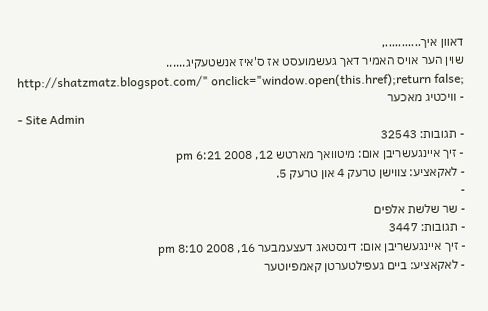דאוון איך...........,
שוין הער אויס האמיר דאך געשמועסט אז ס'איז אנשטעקיג......
http://shatzmatz.blogspot.com/" onclick="window.open(this.href);return false;
- וויכטיג מאכער
- Site Admin
- תגובות: 32543
- זיך איינגעשריבן אום: מיטוואך מארטש 12, 2008 6:21 pm
- לאקאציע: צווישן טרעק 4 און טרעק 5.
-
- שר שלשת אלפים
- תגובות: 3447
- זיך איינגעשריבן אום: דינסטאג דעצעמבער 16, 2008 8:10 pm
- לאקאציע: ביים געפילטערטן קאמפיוטער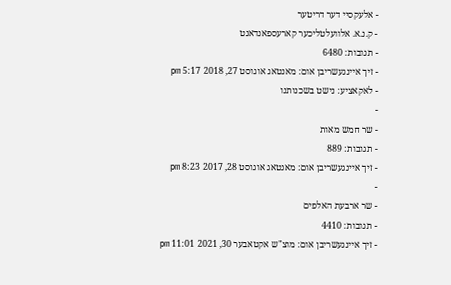- אלעקסיי דער דריטער
- ק.נ.א. אלוועלטליכער קארעספאנדאנט
- תגובות: 6480
- זיך איינגעשריבן אום: מאנטאג אוגוסט 27, 2018 5:17 pm
- לאקאציע: נישט בשכנותנו
-
- שר חמש מאות
- תגובות: 889
- זיך איינגעשריבן אום: מאנטאג אוגוסט 28, 2017 8:23 pm
-
- שר ארבעת האלפים
- תגובות: 4410
- זיך איינגעשריבן אום: מוצ"ש אקטאבער 30, 2021 11:01 pm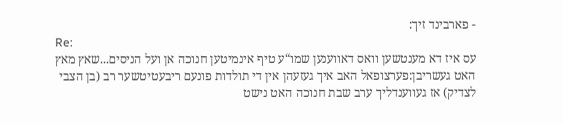- פארבינד זיך:
Re:
עס איז דא מענטשען וואס דאווענען שמו“ע טיף אינמיטען חנוכה אן ועל הניסים...שאץ מאץ האט געשריבן:פערצופאל האב איך געזעהן אין די תולדות פונעם ריבעטיטשער רב (בן הצבי לצדיק) אז געווענדליך ערב שבת חנוכה האט נישט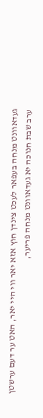געדאוונט מנחה בעפאר לעכט צינדן חוץ אזא יאר ווי היי יאר, האט ער דעם ערשטן ערב שבת חנוכה יא געדאוונט מנחה פריער,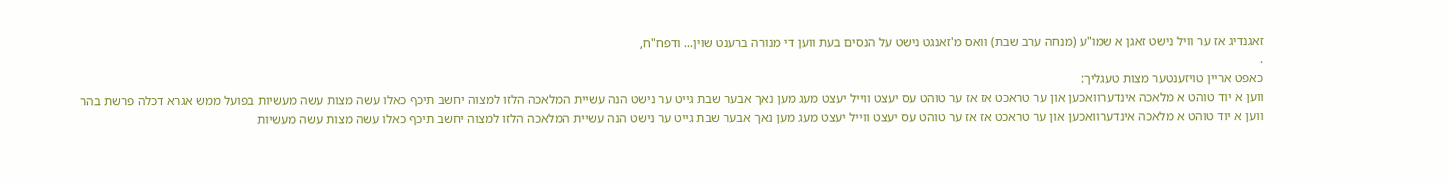זאגנדיג אז ער וויל נישט זאגן א שמו"ע (מנחה ערב שבת) וואס מ'זאנגט נישט על הנסים בעת ווען די מנורה ברענט שוין... ודפח"ח,
.
כאפט אריין טויזענטער מצות טעגליך:
ווען א יוד טוהט א מלאכה אינדערוואכען און ער טראכט אז אז ער טוהט עס יעצט ווייל יעצט מעג מען נאך אבער שבת גייט ער נישט הנה עשיית המלאכה הלזו למצוה יחשב תיכף כאלו עשה מצות עשה מעשיות בפועל ממש אגרא דכלה פרשת בהר
ווען א יוד טוהט א מלאכה אינדערוואכען און ער טראכט אז אז ער טוהט עס יעצט ווייל יעצט מעג מען נאך אבער שבת גייט ער נישט הנה עשיית המלאכה הלזו למצוה יחשב תיכף כאלו עשה מצות עשה מעשיות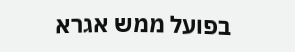בפועל ממש אגרא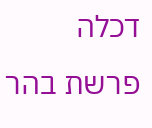דכלה פרשת בהר